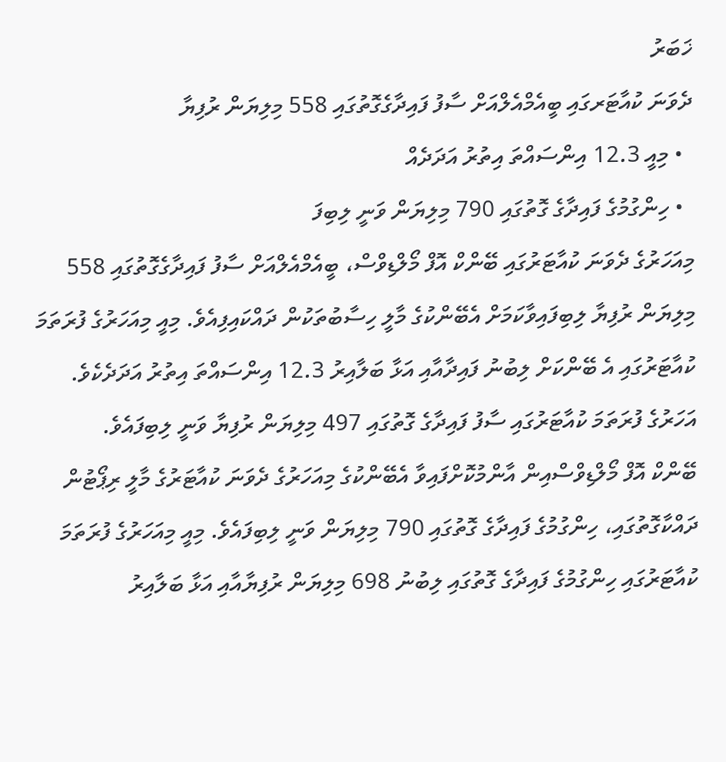ޚަބަރު
ދެވަނަ ކުއާޓަރގައި ބީއެމްއެލްއަށް ސާފު ފައިދާގެގޮތުގައި 558 މިލިޔަން ރުފިޔާ
  • މިއީ 12.3 އިންސައްތަ އިތުރު އަދަދެއް
  • ހިންގުމުގެ ފައިދާގެ ގޮތުގައި 790 މިލިޔަން ވަނީ ލިބިފަ
މިއަހަރުގެ ދެވަނަ ކުއާޓަރުގައި ބޭންކް އޮފް މޯލްޑިވްސް، ބީއެމްއެލްއަށް ސާފު ފައިދާގެގޮތުގައި 558 މިލިޔަން ރުފިޔާ ލިބިފައިވާކަމަށް އެބޭންކުގެ މާލީ ހިސާބުތަކުން ދައްކައިފިއެވެ. މިއީ މިއަހަރުގެ ފުރަތަމަ ކުއާޓަރުގައި އެ ބޭންކަށް ލިބުނު ފައިދާއާއި އަޅާ ބަލާއިރު 12.3 އިންސައްތަ އިތުރު އަދަދެކެވެ. އަހަރުގެ ފުރަތަމަ ކުއާޓަރުގައި ސާފު ފައިދާގެ ގޮތުގައި 497 މިލިޔަން ރުފިޔާ ވަނީ ލިބިފައެވެ.
ބޭންކް އޮފް މޯލްޑިވްސްއިން އާންމުކޮށްފައިވާ އެބޭންކުގެ މިއަހަރުގެ ދެވަނަ ކުއާޓަރުގެ މާލީ ރިޕޯޓުން ދައްކާގޮތުގައި، ހިންގުމުގެ ފައިދާގެ ގޮތުގައި 790 މިލިޔަން ވަނީ ލިބިފައެވެ. މިއީ މިއަހަރުގެ ފުރަތަމަ ކުއާޓަރުގައި ހިންގުމުގެ ފައިދާގެ ގޮތުގައި ލިބުނު 698 މިލިޔަން ރުފިޔާއާއި އަޅާ ބަލާއިރު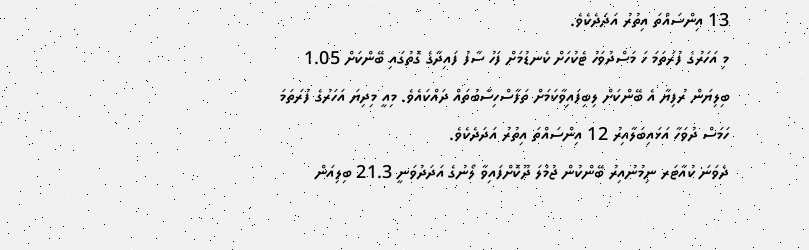13 އިންސައްތަ އިތުރު އަދަދެކެވެ.
މި އަހަރުގެ ފުރަތަމަ ހަ މަސްދުވަހު ޓެކުހަށް ކެނޑުމަށް ފަހު ސާފު ފައިދާގެ ގޮތުގައި ބޭންކަށް 1.05 ބިލިޔަން ރުފިޔާ އެ ބޭންކަށް ލިބިފައިވާކަމަށް ތަފާސްހިސާބުތައް ދައްކައެވެ. މިއީ މިދިޔަ އަހަރުގެ ފުރަތަމަ ހަމަސް ދުވަހާ އަޅައިބަލާއިރު 12 އިންސައްތަ އިތުރު އަދަދެކެވެ.
ދެވަނަ ކުއާޓަރ ނިމުނުއިރު ބޭންކުން ޖުމްލަ ދޫކޮށްފައިވާ ލޯނުގެ އަދަދުވަނީ 21.3 ބިލިއަން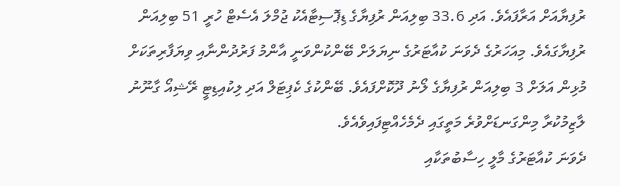ރުފިޔާއަށް އަރާފައެވެ. އަދި 33.6 ބިލިއަން ރުފިޔާގެ ޑިޕޮސިޓާއެކު ޖުމްލަ އެސެޓް ހުރީ 51 ބިލިއަން ރުފިޔާގައެވެ. މިއަހަރުގެ ދެވަނަ ކުއާޓަރުގެ ނިޔަލަށް ބޭންކުންވަނީ އާންމު ފަރުދުންނާއި ވިޔަފާރިތަކަށް މުޅިން އަލަށް 3 ބިލިއަން ރުފިޔާގެ ލޯނު ދޫކޮށްފައެވެ. ބޭންކުގެ ކެޕިޓަލް އަދި ލިކުއިޑިޓީ ރޭޝިއޯ ގާނޫނު ލާޒިމުކުރާ މިންގަނޑަށްވުރެ މަތީގައި ދެމެހެއްޓިފައިވެއެވެ.
ދެވަނަ ކުއާޓަރުގެ މާލީ ހިސާބުތަކާއި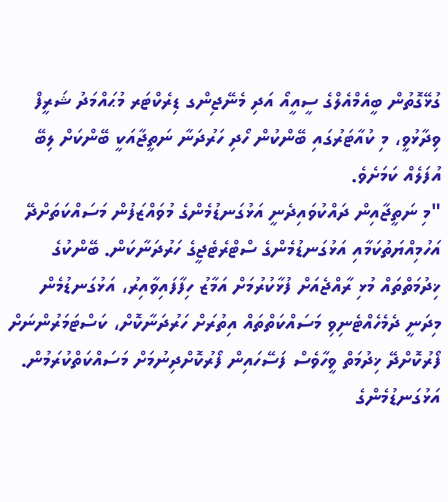ގުޅޭގޮތުން ބީއެމްއެލްގެ ސީއީއޯ އަދި މެނޭޖިންގ ޑިރެކްޓަރ މުޙައްމަދު ޝަރީފް ވިދާޅުވީ، މި ކުއާޓަރުގައި ބޭންކުން ހޯދި ހަރުދަނާ ނަތީޖާއަކީ ބޭންކަށް ލިބޭ އުފަލެއް ކަމަށެވެ.
"މި ނަތީޖާއިން ދައްކުވައިދެނީ އަޅުގަނޑުމެންގެ މުވައްޒަފުން މަސައްކަތަށްދޭ އަހުމިއްޔަތުކަމާއި އަޅުގަނޑުމެންގެ ސްޓްރެޓެޖީގެ ހަރުދަނާކަން. ބޭންކުގެ ޚިދުމަތްތައް މުޅި ރާއްޖެއަށް ފުޅާކުރުމަށް އަމާޒު ހިފާފައިވާއިރު، އަޅުގަނޑުމެން މިދަނީ ދެމެހެއްޓެނިވި މަސައްކަތްތައް އިތުރަށް ހަރުދަނާކޮށް، ކަސްޓަމަރުންނަށް ފޯރުކޮށްދޭ ޚިދުމަތް ވީހާވެސް ފަސޭހައިން ފޯރުކޮށްދިނުމަށް މަސައްކަތްކުރަމުން. އަޅުގަނޑުމެންގެ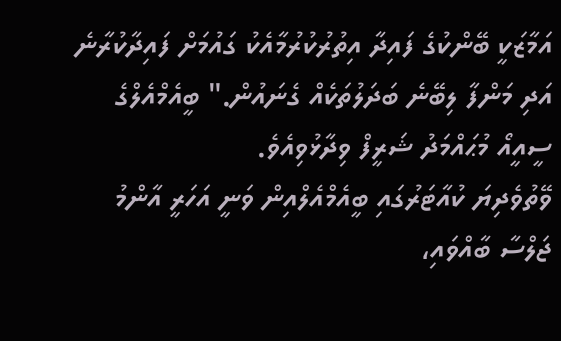އަމާޒަކީ ބޭންކުގެ ފައިދާ އިތުރުކުރުމާއެކު ގައުމަށް ފައިދާކުރާނެ އަދި މަންފާ ލިބޭނެ ބަދަލުތަކެއް ގެނައުން." ބީއެމްއެލްގެ ސީއީއޯ މުޙައްމަދު ޝަރީފް ވިދާޅުވިއެވެ.
ވޭތުވެދިޔަ ކުއާޓަރުގައި ބީއެމްއެލްއިން ވަނީ އަހަރީ އާންމު ޖަލްސާ ބާއްވައި،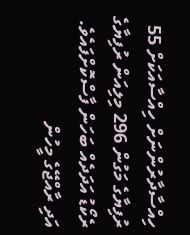ހިއްސާދާރުންނަށް ހިއްސާއަކަށް 55 ރުފިޔާގެ މަގުން 296 މިލިއަން ރުފިޔާގެ ރެކޯޑު އަދަދެއް ބަހަން ފާސްކޮށްފައެވެ. އަދި ރާއްޖޭގެ މީހުން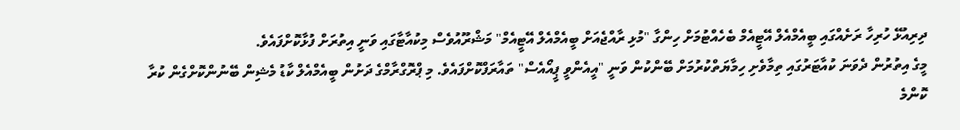ދިރިއުޅޭ ހުރިހާ ރަށެއްގައި ބީއެމްއެލް އޭޓީއެމް ބެހެއްޓުމަށް ހިންގާ "މުޅި ރާއްޖެއަށް ބީއެމްއެލް އޭޓީއެމް" މަޝްރޫއުވެސް މިކުއާޓާގައި ވަނީ އިތުރަށް ފުޅާކޮށްފައެވެ.
މީގެ އިތުރުން ދެވަނަ ކުއާޓަރުގައި ތިމާވެށި ހިމާޔަތްކުރުމަށް ބޭންކުން ވަނީ "އީއެންވީ ޕީއޯއެސް" ތައާރަފްކޮށްފައެވެ. މި ޕްރޮގްރާމްގެ ދަށުން ބީއެމްއެލް ކާޑު މެޝިން ބޭނުންކޮށްގެން ކުރާ ކޮންމެ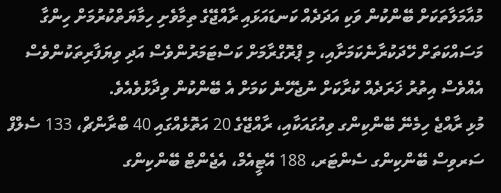މުއާމަލާތަކަށް ބޭންކުން ވަކި އަދަދެއް ކަނޑައަޅައި ރާއްޖޭގެ ތިމާވެށި ހިމާޔަތްކުރުމަށް ހިންގާ މަސައްކަތަށް ހޭދަކުރާނެކަމަށާއި، މި ޕްރޮގްރާމަށް ކަސްޓަމަރުންވެސް އަދި ވިޔަފާރިތަކުންވެސް އެއްވެސް އިތުރު ޚަރަދެއް ކުރާކަށް ނުޖެހޭނެ ކަމަށް އެ ބޭންކުން ވިދާޅުވެއެވެ.
މުޅި ރާއްޖެ ހިމެނޭ ބޭންކިންގ ވިއުގައަކާއި، ރާއްޖޭގެ 20 އަތޮޅެއްގައި 40 ބްރާންޗް، 133 ސެލްފް ސަރވިސް ބޭންކިންގ ސެންޓަރ، 188 އޭޓީއެމް، އެޖެންޓް ބޭންކިންގ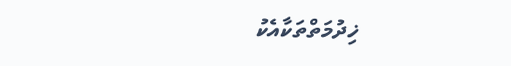ޚިދުމަތްތަކާއެކު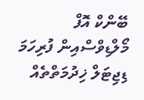ބޭންކް އޮފް މޯލްޑިވްސްއިން ފުރިހަމަ ޑިޖިޓަލް ޚިދުމަތްތެއް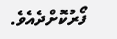ފޯރުކޮށްދެއެވެ.